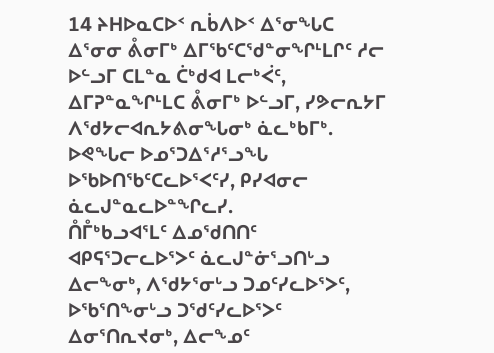14 ᔨᕼᐅᓇᑕᐅᑉ ᕆᑳᐱᐅᑉ ᐃᕐᓂᖓᑕ ᐃᕐᓂᓂ ᕔᓂᒥᒃ ᐃᒥᖃᑦᑕᖁᓐᓂᖏᒻᒪᒋᑦ ᓱᓕ ᐅᓪᓗᒥ ᑕᒪᓐᓇ ᑖᒃᑯᐊ ᒪᓕᒃᐹᑦ, ᐃᒥᕈᓐᓇᖏᒻᒪᑕ ᕔᓂᒥᒃ ᐅᓪᓗᒥ, ᓯᕗᓕᕆᔭᒥ ᐱᖁᔭᓕᐊᕆᔭᕕᓂᖓᓂᒃ ᓈᓚᒃᑲᒥᒃ. ᐅᕙᖓᓕ ᐅᓄᕐᑐᐃᕐᓱᕐᓗᖓ ᐅᖃᐅᑎᖃᑦᑕᓚᐅᕐᐸᑦᓯ, ᑭᓯᐊᓂᓕ ᓈᓚᒍᓐᓇᓚᐅᓐᖏᓚᓯ.
ᑍᒤᒃᑲᓗᐊᕐᒪᑦ ᐃᓄᖁᑎᑎᑦ ᐊᑭᕋᕐᑐᓕᓚᐅᕐᐳᑦ ᓈᓚᒍᓐᓃᕐᓗᑎᒡᓗ ᐃᓕᖕᓂᒃ, ᐱᖁᔭᕐᓂᒡᓗ ᑐᓄᑦᓯᓚᐅᕐᐳᑦ, ᐅᖃᕐᑎᖕᓂᒡᓗ ᑐᖁᑦᓯᓚᐅᕐᐳᑦ ᐃᓂᕐᑎᕆᔪᓂᒃ, ᐃᓕᖕᓄᑦ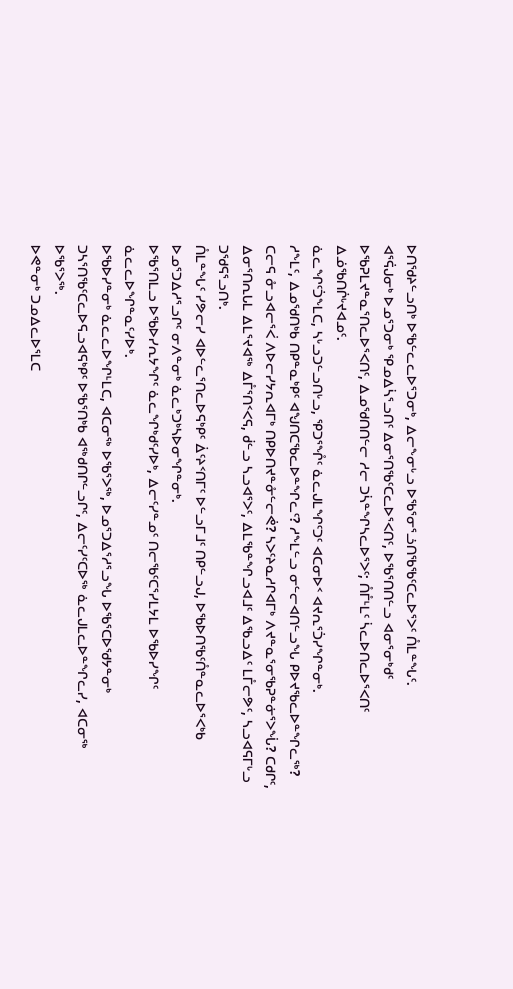ᐅᑎᖁᔨᓪᓗᑎᒃ ᐅᖃᓪᓚᓚᐅᕐᑐᓂᒃ, ᐃᓕᖕᓂᒡᓗ ᐅᖃᕐᓂᕐᓘᑎᖃᖃᑦᑕᓚᐅᕐᐳᑦ ᑍᒪᓐᖓᑦ.
ᐊᕐᕌᒍᓂᒃ ᐅᓄᕐᑐᓂᒃ ᕿᓄᐃᓵᕐᓗᑎᑦ ᐃᓂᕐᑎᖃᑦᑕᓚᐅᕐᐸᑎᑦ, ᐅᖃᕐᑎᑎᓪᓗ ᐊᓂᕐᓂᒃᑯᑦ ᐅᖃᕈᒪᔪᓐᓇᕐᑎᓚᐅᕐᐸᑎᑦ, ᐃᓄᖁᑎᑎᓪᓕ ᓱᓕ ᑐᓵᓐᖏᓴᓚᐅᕐᐳᑦ; ᑍᒤᒻᒪᑦ ᓵᓚᐅᑎᓚᐅᕐᐸᑎᑦ ᐃᓅᖃᑎᒌᒡᔪᐊᓄᑦ.
ᓈᓚᖏᑦᑑᖕᒪᑕ, ᓴᒡᓗᑐᓪᓗᑎᒡᓗ, ᕿᑐᕐᖎᑦ ᓈᓚᒍᒪᖏᑦᑐᑦ ᐊᑕᓂᐅᑉ ᐊᔪᕆᕐᑑᓯᖏᓐᓂᒃ.
ᓱᖕᒪᑦ, ᐃᓄᖁᑎᒃᑲ ᑎᑭᓐᓇᒃᑭᑦ ᐊᖑᑎᑕᖃᓚᐅᓐᖏᓚᑦ? ᓱᖕᒪᓪᓗ ᓂᓪᓕᐊᑎᓪᓗᖓ ᑭᐅᔪᖃᓚᐅᓐᖏᓚᖅ? ᑕᓕᕋ ᓁᓗᐊᓕᕐᐹ ᐱᐅᓕᓯᔭᕆᐊᒥᒃ ᑎᑭᐅᑎᔪᓐᓁᓪᓕᕚ? ᓴᐳᑦᔨᓇᓱᒋᐊᒥᒃ ᐱᔪᓐᓇᕐᓂᖃᕈᓐᓃᕐᐳᖔ? ᑕᑯᒋᑦ, ᐃᓂᕐᑎᕆᒐᒪ ᐃᒪᕐᔪᐊᖅ ᐃᒤᕐᑎᑉᐸᕋ, ᑰᓪᓗ ᓴᓗᐊᕐᐳᑦ, ᐃᒪᖃᓐᖏᓗᐊᒧᑦ ᐃᖃᓗᐃᑦ ᒪᒤᓕᕗᑦ, ᓴᓗᐊᕋᒥᒡᓗ ᑐᖁᕋᕐᓗᑎᒃ.
ᑍᒪᓐᖓᑦ ᓯᕗᓕᓯ ᐊᐅᓪᓚᕐᑎᓚᐅᕋᒃᑭᑦ ᐄᑦᔨᑉᑎᒥᑦ ᐅᓪᓗᒥᒧᑦ ᑎᑭᓪᓗᒍ, ᐅᖃᐅᑎᖃᑦᑍᓐᓇᓚᐅᕐᐸᒃᑲ ᐅᓄᕐᑐᐃᓱᕐᓗᒋᑦ ᓂᐱᓐᓂᒃ ᓈᓚᒃᑐᒃᓴᐅᓂᖏᓐᓂᒃ.
ᐅᖃᕐᑎᒪᓗ ᐅᖃᐅᓯᕆᔭᖏᑦ ᓈᓚᖏᒃᑯᑦᓯᐅᒃ, ᐃᓕᑦᓯᓐᓄᑦ ᑎᓕᖃᑦᑕᕐᓯᒪᔭᒪ ᐅᖃᐅᓯᖏᑦ ᓈᓚᓚᐅᖏᓐᓇᑦᓯᐅᒃ.
ᐅᖃᐅᓯᓐᓂᒃ ᓈᓚᓚᐅᖏᒻᒪᑕ, ᐊᑕᓂᖅ ᐅᖃᕐᐳᖅ, ᐅᓄᕐᑐᐃᕐᓱᕐᓗᖓ ᐅᖃᕐᑕᐅᖁᔭᓐᓂᒃ ᑐᓴᕐᑎᖃᑦᑕᓚᐅᕋᓗᐊᕋᒃᑭᑦ ᐅᖃᕐᑎᒃᑲ ᐊᖅᑯᑎᒋᓪᓗᒋᑦ, ᐃᓕᑦᓯᑦᑕᐅᖅ ᓈᓚᒍᒪᓚᐅᓐᖏᓚᓯ, ᐊᑕᓂᖅ ᐅᖃᕐᐳᖅ.
ᐅᕙᓐᓂᒃ ᑐᓄᐃᓚᐅᕐᒪᑕ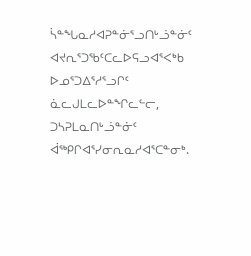ᓵᓐᖓᓇᓱᐊᕈᓐᓃᕐᓗᑎᒡᓘᓐᓃᑦ ᐊᔪᕆᕐᑐᖃᑦᑕᓚᐅᕋᓗᐊᕐᐸᒃᑲ ᐅᓄᕐᑐᐃᕐᓱᕐᓗᒋᑦ ᓈᓚᒍᒪᓚᐅᓐᖏᓚᓪᓕ, ᑐᓴᕈᒪᓇᑎᒡᓘᓐᓃᑦ ᐋᖅᑭᒋᐊᕐᓯᓂᕆᓇᓱᐊᕐᑕᓐᓂᒃ.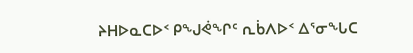ᔨᕼᐅᓇᑕᐅᑉ ᑭᖑᕚᖏᑦ ᕆᑳᐱᐅᑉ ᐃᕐᓂᖓᑕ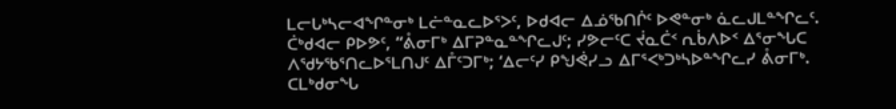ᒪᓕᒐᒃᓴᓕᐊᖏᓐᓂᒃ ᒪᓖᓐᓇᓚᐅᕐᐳᑦ, ᐅᑯᐊᓕ ᐃᓅᖃᑎᒌᑦ ᐅᕙᓐᓂᒃ ᓈᓚᒍᒪᓐᖏᓚᑦ.
ᑖᒃᑯᐊᓕ ᑭᐅᕗᑦ, “ᕔᓂᒥᒃ ᐃᒥᕈᓐᓇᓐᖏᓚᒍᑦ; ᓯᕗᓕᑦᑕ ᔫᓇᑖᑉ ᕆᑳᐱᐅᑉ ᐃᕐᓂᖓᑕ ᐱᖁᔭᖃᕐᑎᓚᐅᕐᒪᑎᒍᑦ ᐃᒤᑦᑐᒥᒃ; ‘ᐃᓕᑦᓯ ᑭᖑᕚᓯᓗ ᐃᒥᕐᐸᒃᑐᒃᓴᐅᓐᖏᓚᓯ ᕔᓂᒥᒃ.
ᑕᒪᒃᑯᓂᖓ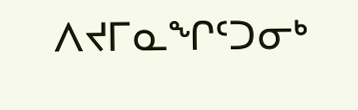ᐱᔪᒥᓇᖏᑦᑐᓂᒃ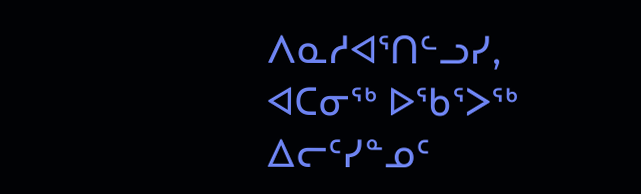ᐱᓇᓱᐊᕐᑎᓪᓗᓯ, ᐊᑕᓂᖅ ᐅᖃᕐᐳᖅ ᐃᓕᑦᓯᓐᓄᑦ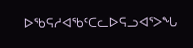ᐅᖃᕋᓱᐊᖃᑦᑕᓚᐅᕋᓗᐊᕐᐳᖓ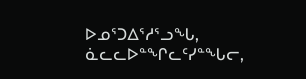ᐅᓄᕐᑐᐃᕐᓱᕐᓗᖓ, ᓈᓚᓚᐅᓐᖏᓚᑦᓯᓐᖓᓕ,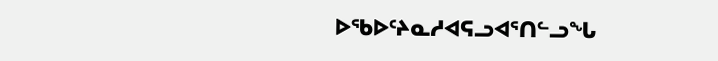ᐅᖃᐅᑦᔨᓇᓱᐊᕋᓗᐊᕐᑎᓪᓗᖓ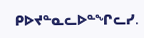ᑭᐅᔪᓐᓇᓚᐅᓐᖏᓚᓯ.